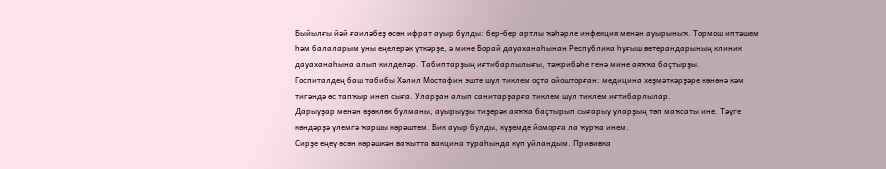Быйылғы йәй ғаиләбеҙ өсөн ифрат ауыр булды: бер-бер артлы ҡәһәрле инфекция менән ауырыныҡ. Тормош иптәшем һәм балаларым уны еңелерәк үткәрҙе, ә мине Борай дауаханаһынан Республика һуғыш ветерандарының клиник дауаханаһына алып килделәр. Табиптарҙың иғтибарлылығы, тәжрибәһе генә мине аяҡҡа баҫтырҙы.
Госпиталдең баш табибы Хәлил Мостафин эште шул тиклем оҫта ойошторған: медицина хеҙмәткәрҙәре көнөнә кәм тигәндә өс тапҡыр инеп сыға. Уларҙан алып санитарҙарға тиклем шул тиклем иғтибарлылар.
Дарыуҙар менән өҙөклөк булманы, ауырыуҙы тиҙерәк аяҡҡа баҫтырып сығарыу уларҙың төп маҡсаты ине. Тәүге көндәрҙә үлемгә ҡаршы көрәштем. Бик ауыр булды, күҙемде йоморға ла ҡурҡа инем.
Сирҙе еңеү өсөн көрәшкән ваҡытта вакцина тураһында күп уйландым. Прививка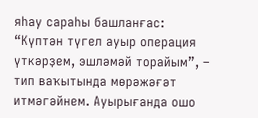яһау сараһы башланғас: “Күптән түгел ауыр операция үткәрҙем, эшләмәй торайым”, – тип ваҡытында мөрәжәғәт итмәгәйнем. Ауырығанда ошо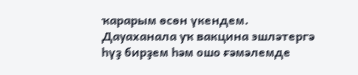ҡарарым өсөн үкендем.
Дауаханала уҡ вакцина эшләтергә һүҙ бирҙем һәм ошо ғәмәлемде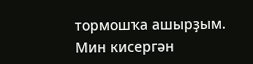тормошҡа ашырҙым. Мин кисергән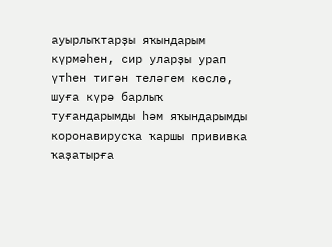ауырлыҡтарҙы яҡындарым күрмәһен, сир уларҙы урап үтһен тигән теләгем көслө, шуға күрә барлыҡ туғандарымды һәм яҡындарымды коронавирусҡа ҡаршы прививка ҡаҙатырға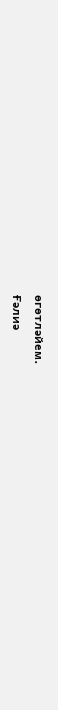өгөтләйем.
Ғәлиә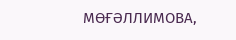МӨҒӘЛЛИМОВА,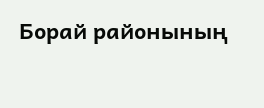Борай районының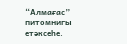“Алмағас” питомнигы етәксеһе.